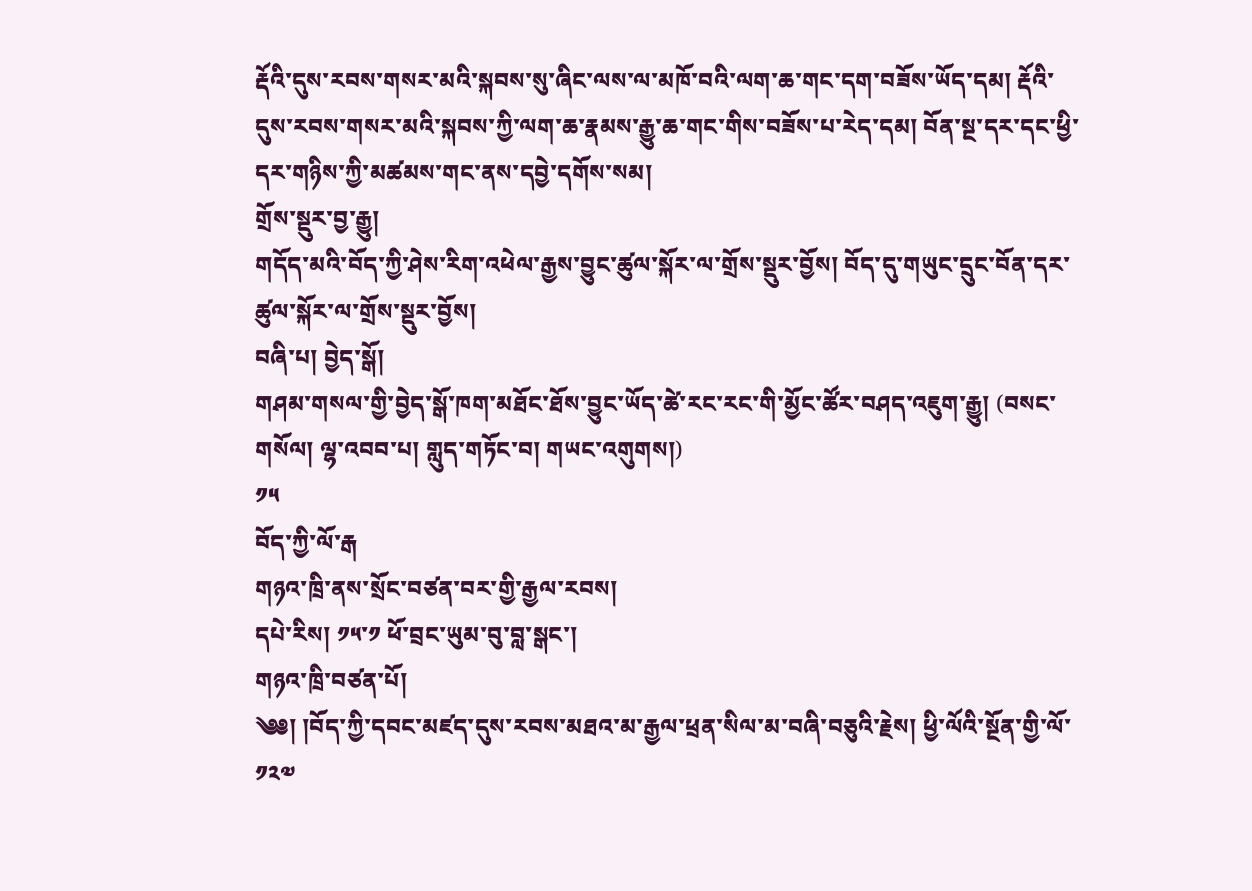རྡོའི་དུས་རབས་གསར་མའི་སྐབས་སུ་ཞིང་ལས་ལ་མཁོ་བའི་ལག་ཆ་གང་དག་བཟོས་ཡོད་དམ། རྡོའི་དུས་རབས་གསར་མའི་སྐབས་ཀྱི་ལག་ཆ་རྣམས་རྒྱུ་ཆ་གང་གིས་བཟོས་པ་རེད་དམ། བོན་སྔ་དར་དང་ཕྱི་དར་གཉིས་ཀྱི་མཚམས་གང་ནས་དབྱེ་དགོས་སམ།
གྲོས་སྡུར་བྱ་རྒྱུ།
གདོད་མའི་བོད་ཀྱི་ཤེས་རིག་འཕེལ་རྒྱས་བྱུང་ཚུལ་སྐོར་ལ་གྲོས་སྡུར་བྱོས། བོད་དུ་གཡུང་དྲུང་བོན་དར་ཚུལ་སྐོར་ལ་གྲོས་སྡུར་བྱོས།
བཞི་པ། བྱེད་སྒོ།
གཤམ་གསལ་གྱི་བྱེད་སྒོ་ཁག་མཐོང་ཐོས་བྱུང་ཡོད་ཚེ་རང་རང་གི་མྱོང་ཚོར་བཤད་འཇུག་རྒྱུ། (བསང་གསོལ། ལྷ་འབབ་པ། གླུད་གཏོང་བ། གཡང་འགུགས།)
༡༥
བོད་ཀྱི་ལོ་རྒ
གཉའ་ཁྲི་ནས་སྲོང་བཙན་བར་གྱི་རྒྱལ་རབས།
དཔེ་རིས། ༡༥་༡ ཕོ་བྲང་ཡུམ་བུ་བླ་སྒང་།
གཉའ་ཁྲི་བཙན་པོ།
༄༅། །བོད་ཀྱི་དབང་མཛད་དུས་རབས་མཐའ་མ་རྒྱལ་ཕྲན་སིལ་མ་བཞི་བཅུའི་རྗེས། ཕྱི་ལོའི་སྔོན་གྱི་ལོ་ ༡༢༧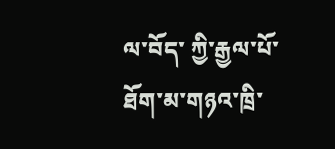ལ་བོད་ ཀྱི་རྒྱལ་པོ་ཐོག་མ་གཉའ་ཁྲི་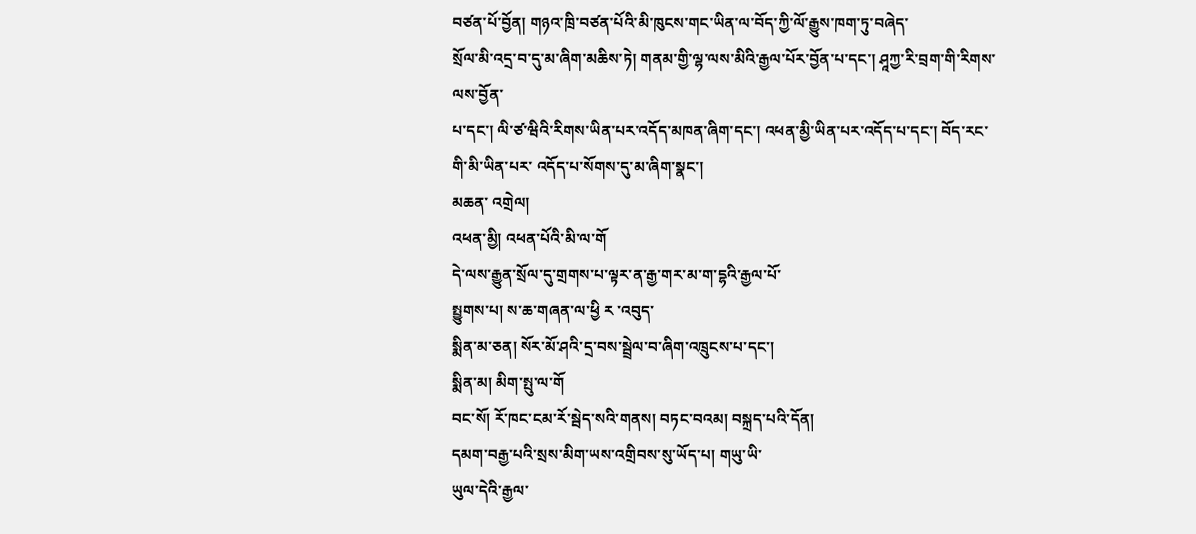བཙན་པོ་བྱོན། གཉའ་ཁྲི་བཙན་པོའི་མི་ཁུངས་གང་ཡིན་ལ་བོད་ཀྱི་ལོ་རྒྱུས་ཁག་ཏུ་བཞེད་
སྲོལ་མི་འདྲ་བ་དུ་མ་ཞིག་མཆིས་ཏེ། གནམ་གྱི་ལྷ་ལས་མིའི་རྒྱལ་པོར་བྱོན་པ་དང་། ཤཱཀྱ་རི་བྲག་གི་རིགས་ལས་བྱོན་
པ་དང་། ལི་ཙ་ཝིའི་རིགས་ཡིན་པར་འདོད་མཁན་ཞིག་དང་། འཕན་མྱི་ཡིན་པར་འདོད་པ་དང་། བོད་རང་གི་མི་ཡིན་པར་ འདོད་པ་སོགས་དུ་མ་ཞིག་སྣང་།
མཆན་ འགྲེལ།
འཕན་མྱི། འཕན་པོའི་མི་ལ་གོ
དེ་ལས་རྒྱུན་སྲོལ་དུ་གྲགས་པ་ལྟར་ན་རྒྱ་གར་མ་ག་དྷའི་རྒྱལ་པོ་
སྤྱུགས་པ། ས་ཆ་གཞན་ལ་ཕྱི ར ་འབུད་
སྨིན་མ་ཅན། སོར་མོ་ཤའི་དྲ་བས་སྦྲེལ་བ་ཞིག་འཁྲུངས་པ་དང་།
སྨིན་མ། མིག་སྤུ་ལ་གོ
བང་སོ། རོ་ཁང་ངམ་རོ་སྦེད་སའི་གནས། བཏང་བའམ། བསྐྲད་པའི་དོན།
དམག་བརྒྱ་པའི་སྲས་མིག་ཡས་འགྲིབས་སུ་ཡོད་པ། གཡུ་ཡི་
ཡུལ་དེའི་རྒྱལ་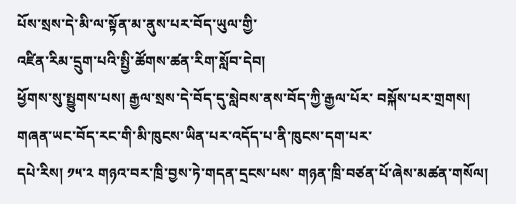པོས་སྲས་དེ་མི་ལ་སྟོན་མ་ནུས་པར་བོད་ཡུལ་གྱི་
འཛིན་རིམ་དྲུག་པའི་སྤྱི་ཚོགས་ཚན་རིག་སློབ་དེབ།
ཕྱོགས་སུ་སྤྱུགས་པས། རྒྱལ་སྲས་དེ་བོད་དུ་སླེབས་ནས་བོད་ཀྱི་རྒྱལ་པོར་ བསྐོས་པར་གྲགས།
གཞན་ཡང་བོད་རང་གི་མི་ཁུངས་ཡིན་པར་འདོད་པ་ནི་ཁུངས་དག་པར་
དཔེ་རིས། ༡༥་༢ གཉའ་བར་ཁྲི་བྱས་ཏེ་གདན་དྲངས་པས་ གཉན་ཁྲི་བཙན་པོ་ཞེས་མཚན་གསོལ།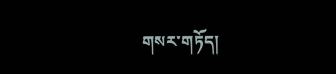གསར་གཏོད།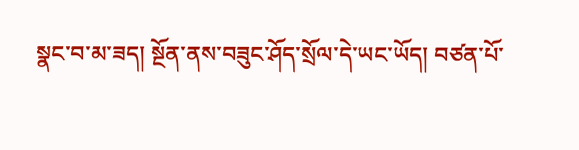སྣང་བ་མ་ཟད། སྔོན་ནས་བཟུང་ཤོད་སྲོལ་དེ་ཡང་ཡོད། བཙན་པོ་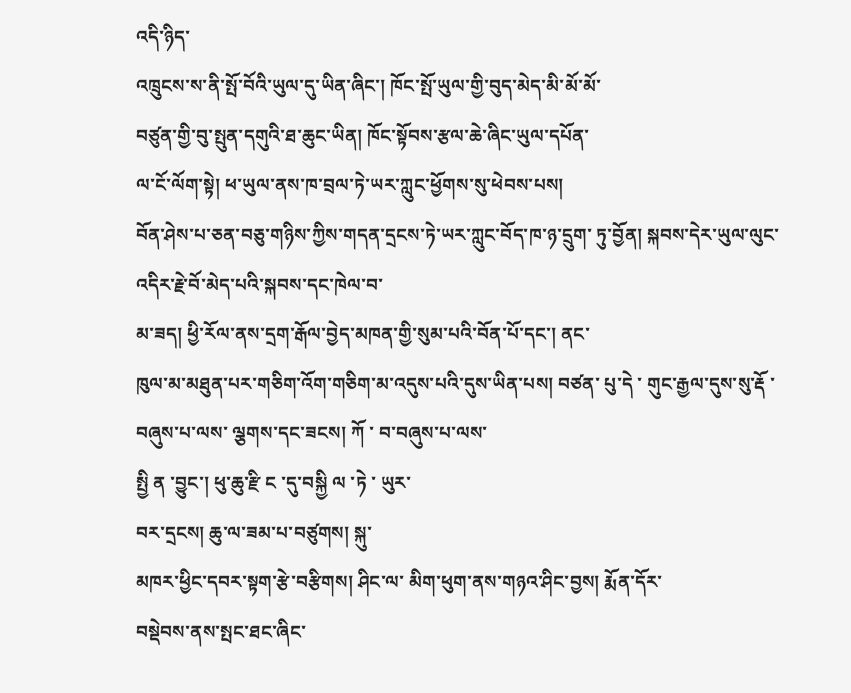འདི་ཉིད་
འཁྲུངས་ས་ནི་སྤོ་བོའི་ཡུལ་དུ་ཡིན་ཞིང་། ཁོང་སྤོ་ཡུལ་གྱི་བུད་མེད་མི་མོ་མོ་
བཙུན་གྱི་བུ་སྤུན་དགུའི་ཐ་ཆུང་ཡིན། ཁོང་སྟོབས་རྩལ་ཆེ་ཞིང་ཡུལ་དཔོན་
ལ་ངོ་ལོག་སྟེ། ཕ་ཡུལ་ནས་ཁ་བྲལ་ཏེ་ཡར་ཀླུང་ཕྱོགས་སུ་ཕེབས་པས།
བོན་ཤེས་པ་ཅན་བཅུ་གཉིས་ཀྱིས་གདན་དྲངས་ཏེ་ཡར་ཀླུང་བོད་ཁ་ཉ་དྲུག་ ཏུ་བྱོན། སྐབས་དེར་ཡུལ་ལུང་འདིར་རྗེ་བོ་མེད་པའི་སྐབས་དང་ཁེལ་བ་
མ་ཟད། ཕྱི་རོལ་ནས་དྲག་རྒོལ་བྱེད་མཁན་གྱི་སུམ་པའི་བོན་པོ་དང་། ནང་
ཁུལ་མ་མཐུན་པར་གཅིག་འོག་གཅིག་མ་འདུས་པའི་དུས་ཡིན་པས། བཙན་ པུ་དེ ་ གུང་རྒྱལ་དུས་སུ་རྡོ ་ བཞུས་པ་ལས་ ལྕགས་དང་ཟངས། ཀོ ་ བ་བཞུས་པ་ལས་
སྤྱི ན ་བྱུང་། ཕུ་ཆུ་རྫི ང ་དུ་བསྐྱི ལ ་ཏེ ་ ཡུར་
བར་དྲངས། ཆུ་ལ་ཟམ་པ་བཙུགས། སྐུ་
མཁར་ཕྱིང་དབར་སྟག་རྩེ་བརྩིགས། ཤིང་ལ་ མིག་ཕུག་ནས་གཉའ་ཤིང་བྱས། རྨོན་དོར་
བསྡེབས་ནས་སྤང་ཐང་ཞིང་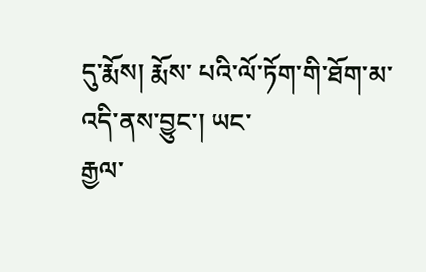དུ་རྨོས། རྨོས་ པའི་ལོ་ཏོག་གི་ཐོག་མ་འདི་ནས་བྱུང་། ཡང་
རྒྱལ་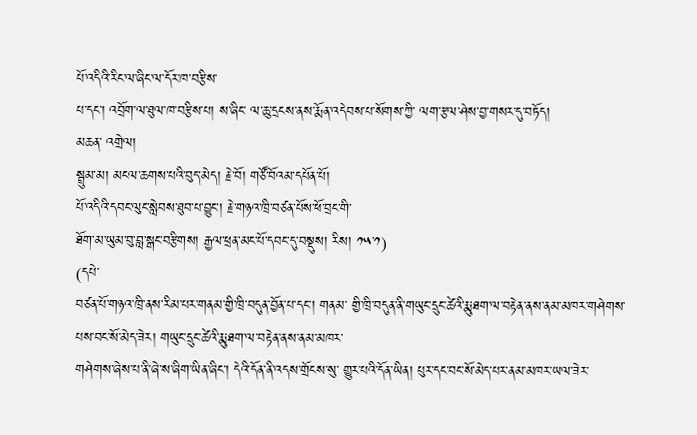པོ་འདིའི་རིང་ལ་ཞིང་ལ་དོར་ཁ་བརྩིས་
པ་དང་། འབྲོག་ལ་ཐུལ་ཁ་བརྩིས་པ། ས་ཞིང་ ལ་ཆུ་དྲངས་ནས་རྨོན་འདེབས་པ་སོགས་ཀྱི་ ལག་རྩལ་ཤེས་བྱ་གསར་དུ་བཏོད།
མཆན་ འགྲེལ།
སྦྲུམ་མ། མངལ་ཆགས་པའི་བུད་མེད། རྗེ་བོ། གཙོ་བོའམ་དཔོན་པོ།
པོ་འདིའི་དབང་ལུང་སླེབས་ཐུབ་པ་བྱུང་། རྗེ་གཉའ་ཁྲི་བཙན་པོས་ཕོ་བྲང་གི་
ཐོག་མ་ཡུམ་བུ་བླ་སྒང་བརྩིགས། རྒྱལ་ཕྲན་མང་པོ་དབང་དུ་བསྡུས། རིས། ༡༥་༡)
(དཔེ་
བཙན་པོ་གཉའ་ཁྲི་ནས་རིམ་པར་གནམ་གྱི་ཁྲི་བདུན་བྱོན་པ་དང་། གནམ་ གྱི་ཁྲི་བདུན་ནི་གཡུང་དྲུང་ཚེའི་རྨུ་ཐག་ལ་བརྟེན་ནས་ནམ་མཁར་གཤེགས་
པས་བང་སོ་མེད་ཟེར། གཡུང་དྲུང་ཚེའི་རྨུ་ཐག་ལ་བརྟེན་ནས་ནམ་མཁར་
གཤེགས་ཞེས་པ་ནི་ཞེ་ས་ཞིག་ཡིན་ཞིང་། དེའི་དོན་ནི་འདས་གྲོངས་སུ་ གྱུར་པའི་དོན་ཡིན། པུར་དང་བང་སོ་མེད་པར་ནམ་མཁར་ཡལ་ཟེར་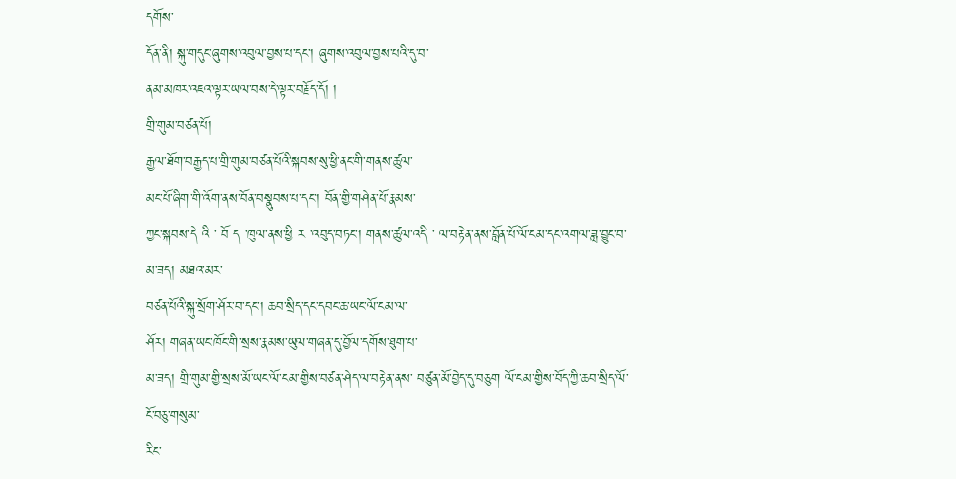དགོས་
དོན་ནི། སྐུ་གདུང་ཞུགས་འབུལ་བྱས་པ་དང་། ཞུགས་འབུལ་བྱས་པའི་དུ་བ་
ནམ་མཁར་འཇའ་ལྟར་ཡལ་བས་དེ་ལྟར་བརྗོད་དོ། །
གྲི་གུམ་བཙན་པོ།
རྒྱལ་ཐོག་བརྒྱད་པ་གྲི་གུམ་བཙན་པོའི་སྐབས་སུ་ཕྱི་ནང་གི་གནས་ཚུལ་
མང་པོ་ཞིག་གི་འོག་ནས་བོན་བསྣུབས་པ་དང་། བོན་གྱི་གཤེན་པོ་རྣམས་
ཀྱང་སྐབས་དེ འི ་ བོ ད ་ཁུལ་ནས་ཕྱི ར ་འབུད་བཏང་། གནས་ཚུལ་འདི ་ ལ་བརྟེན་ནས་བློན་པོ་ལོ་ངམ་དང་འགལ་ཟླ་བྱུང་བ་མ་ཟད། མཐའ་མར་
བཙན་པོའི་སྐུ་སྲོག་ཤོར་བ་དང་། ཆབ་སྲིད་དང་དབང་ཆ་ཡང་ལོ་ངམ་ལ་
ཤོར། གཞན་ཡང་ཁོང་གི་སྲས་རྣམས་ཡུལ་གཞན་དུ་བྱོལ་དགོས་ཐུག་པ་
མ་ཟད། གྲི་གུམ་གྱི་སྲས་མོ་ཡང་ལོ་ངམ་གྱིས་བཙན་ཤེད་ལ་བརྟེན་ནས་ བཙུན་མོ་བྱེད་དུ་བཅུག ལོ་ངམ་གྱིས་བོད་ཀྱི་ཆབ་སྲིད་ལོ་ངོ་བཅུ་གསུམ་
རིང་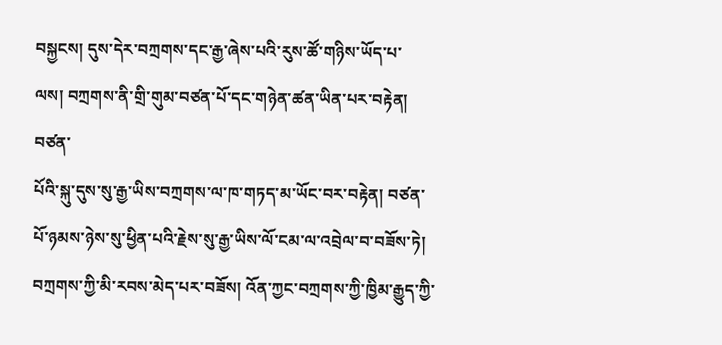བསྐྱངས། དུས་དེར་བཀྲགས་དང་རྒྱ་ཞེས་པའི་རུས་ཚོ་གཉིས་ཡོད་པ་
ལས། བཀྲགས་ནི་གྲི་གུམ་བཙན་པོ་དང་གཉེན་ཚན་ཡིན་པར་བརྟེན། བཙན་
པོའི་སྐུ་དུས་སུ་རྒྱ་ཡིས་བཀྲགས་ལ་ཁ་གཏད་མ་ཡོང་བར་བརྟེན། བཙན་ པོ་ཉམས་ཉེས་སུ་ཕྱིན་པའི་རྗེས་སུ་རྒྱ་ཡིས་ལོ་ངམ་ལ་འབྲེལ་བ་བཟོས་ཏེ། བཀྲགས་ཀྱི་མི་རབས་མེད་པར་བཟོས། འོན་ཀྱང་བཀྲགས་ཀྱི་ཁྱིམ་རྒྱུད་ཀྱི་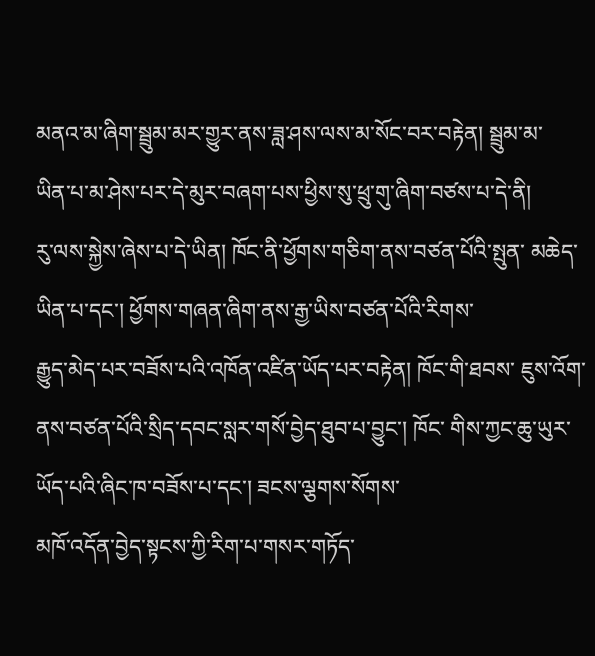མནའ་མ་ཞིག་སྦྲུམ་མར་གྱུར་ནས་ཟླ་ཤས་ལས་མ་སོང་བར་བརྟེན། སྦྲུམ་མ་
ཡིན་པ་མ་ཤེས་པར་དེ་མུར་བཞག་པས་ཕྱིས་སུ་ཕྲུ་གུ་ཞིག་བཙས་པ་དེ་ནི།
རུ་ལས་སྐྱེས་ཞེས་པ་དེ་ཡིན། ཁོང་ནི་ཕྱོགས་གཅིག་ནས་བཙན་པོའི་སྤུན་ མཆེད་ཡིན་པ་དང་། ཕྱོགས་གཞན་ཞིག་ནས་རྒྱ་ཡིས་བཙན་པོའི་རིགས་
རྒྱུད་མེད་པར་བཟོས་པའི་འཁོན་འཛིན་ཡོད་པར་བརྟེན། ཁོང་གི་ཐབས་ ཇུས་འོག་ནས་བཙན་པོའི་སྲིད་དབང་སླར་གསོ་བྱེད་ཐུབ་པ་བྱུང་། ཁོང་ གིས་ཀྱང་ཆུ་ཡུར་ཡོད་པའི་ཞིང་ཁ་བཟོས་པ་དང་། ཟངས་ལྕགས་སོགས་
མཁོ་འདོན་བྱེད་སྟངས་ཀྱི་རིག་པ་གསར་གཏོད་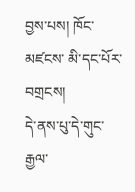བྱས་པས། ཁོང་མཛངས་ མི་དང་པོར་བགྲངས།
དེ་ནས་པུ་དེ་གུང་རྒྱལ་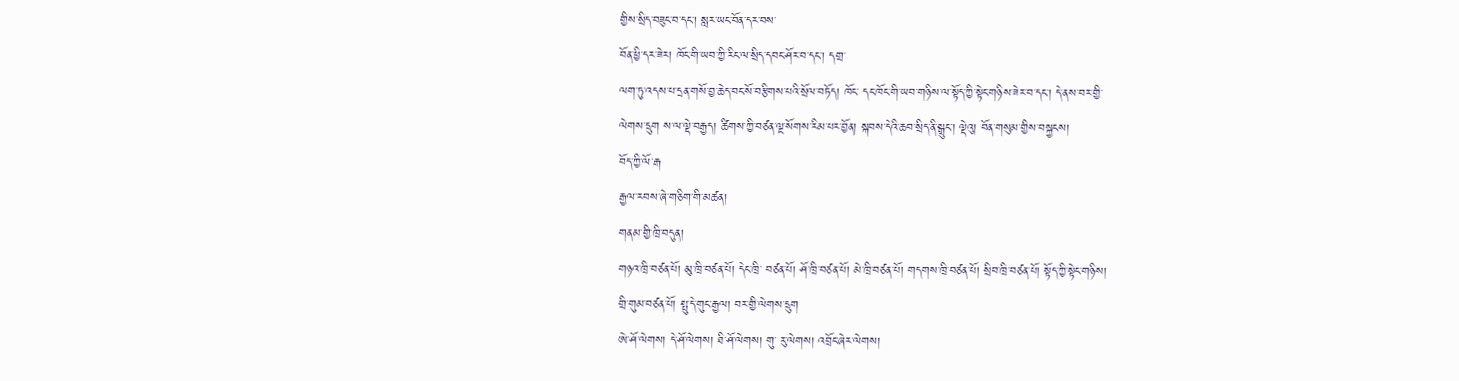གྱིས་སྲིད་བཟུང་བ་དང་། སླར་ཡང་བོན་དར་བས་
བོན་ཕྱི་དར་ཟེར། ཁོང་གི་ཡབ་ཀྱི་རིང་ལ་སྲིད་དབང་ཤོར་བ་དང་། དགྲ་
ལག་ཏུ་འདས་པ་དྲན་གསོ་བྱ་ཆེད་བང་སོ་བརྩིགས་པའི་སྲོལ་བཏོད། ཁོང་ དང་ཁོང་གི་ཡབ་གཉིས་ལ་སྟོད་ཀྱི་སྟེང་གཉིས་ཟེར་བ་དང་། དེ་ནས་བར་གྱི་
ལེགས་དྲུག ས་ལ་ལྡེ་བརྒྱད། ཚིགས་ཀྱི་བཙན་ལྔ་སོགས་རིམ་པར་བྱོན། སྐབས་དེའི་ཆབ་སྲིད་ནི་སྒྲུང་། ལྡེའུ། བོན་གསུམ་གྱིས་བསྐྱངས།
བོད་ཀྱི་ལོ་རྒ
རྒྱལ་རབས་ཞེ་གཅིག་གི་མཚན།
གནམ་གྱི་ཁྲི་བདུན།
གཉའ་ཁྲི་བཙན་པོ། མུ་ཁྲི་བཙན་པོ། དེང་ཁྲི་ བཙན་པོ། ཤོ་ཁྲི་བཙན་པོ། མེ་ཁྲི་བཙན་པོ། གདགས་ཁྲི་བཙན་པོ། སྲིབ་ཁྲི་བཙན་པོ། སྟོད་ཀྱི་སྟེང་གཉིས།
གྲི་གུམ་བཙན་པོ། སྤུ་དེ་གུང་རྒྱལ། བར་གྱི་ལེགས་དྲུག
ཨེ་ཤོ་ལེགས། དེ་ཤོ་ལེགས། ཐི་ཤོ་ལེགས། གུ་ རུ་ལེགས། འབྲོང་ཞེར་ལེགས།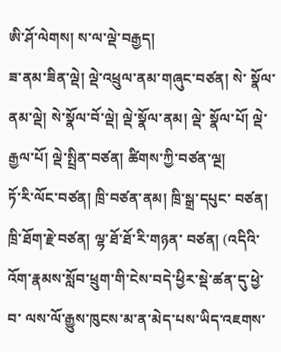ཨི་ཤོ་ལེགས། ས་ལ་ལྡེ་བརྒྱད།
ཟ་ནམ་ཟིན་ལྡེ། ལྡེ་འཕྲུལ་ནམ་གཞུང་བཙན། སེ་ སྣོལ་ནམ་ལྡེ། སེ་སྣོལ་བོ་ལྡེ། ལྡེ་སྣོལ་ནམ། ལྡེ་ སྣོལ་པོ། ལྡེ་རྒྱལ་པོ། ལྡེ་སྤྲིན་བཙན། ཚིགས་ཀྱི་བཙན་ལྔ།
ཏོ་རི་ལོང་བཙན། ཁྲི་བཙན་ནམ། ཁྲི་སྒྲ་དཔུང་ བཙན། ཁྲི་ཐོག་རྗེ་བཙན། ལྷ་ཐོ་ཐོ་རི་གཉན་ བཙན། (འདིའི་འོག་རྣམས་སློབ་ཕྲུག་གི་ངེས་བདེ་ཕྱིར་སྡེ་ཚན་དུ་ཕྱེ་བ་ ལས་ལོ་རྒྱུས་ཁུངས་མ་ན་མེད་པས་ཡིད་འཇགས་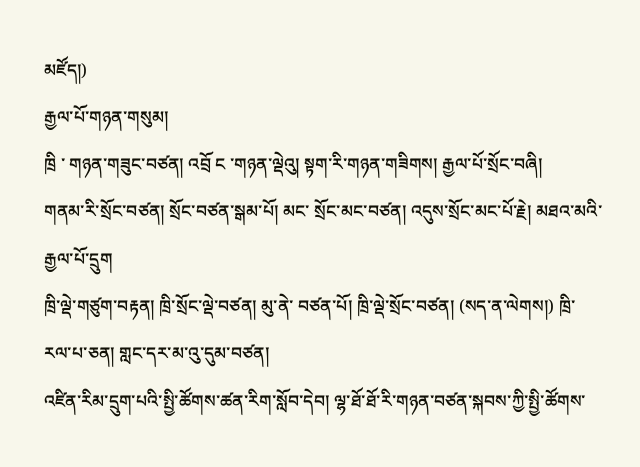མཛོད།)
རྒྱལ་པོ་གཉན་གསུམ།
ཁྲི ་ གཉན་གཟུང་བཙན། འབྲོ ང ་གཉན་ལྡེའུ། སྟག་རི་གཉན་གཟིགས། རྒྱལ་པོ་སྲོང་བཞི།
གནམ་རི་སྲོང་བཙན། སྲོང་བཙན་སྒམ་པོ། མང་ སྲོང་མང་བཙན། འདུས་སྲོང་མང་པོ་རྗེ། མཐའ་མའི་རྒྱལ་པོ་དྲུག
ཁྲི་ལྡེ་གཙུག་བརྟན། ཁྲི་སྲོང་ལྡེ་བཙན། མུ་ནེ་ བཙན་པོ། ཁྲི་ལྡེ་སྲོང་བཙན། (སད་ན་ལེགས།) ཁྲི་རལ་པ་ཅན། གླང་དར་མ་འུ་དུམ་བཙན།
འཛིན་རིམ་དྲུག་པའི་སྤྱི་ཚོགས་ཚན་རིག་སློབ་དེབ། ལྷ་ཐོ་ཐོ་རི་གཉན་བཙན་སྐབས་ཀྱི་སྤྱི་ཚོགས་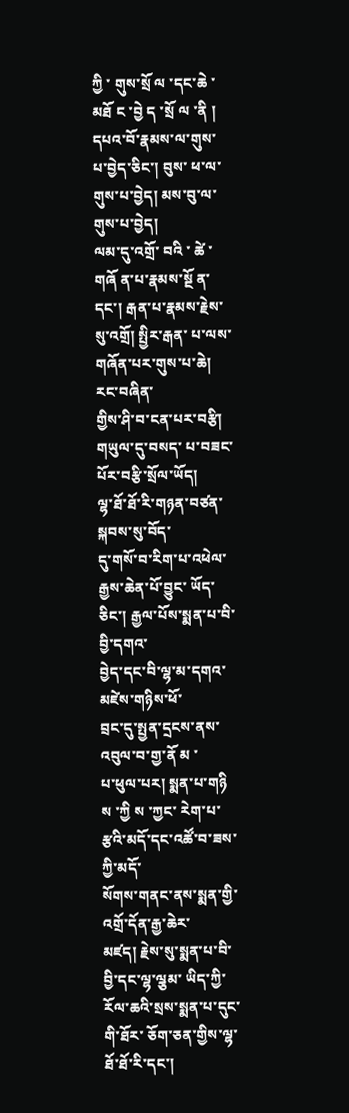ཀྱི ་ གུས་སྲོ ལ ་དང་ཆེ ་ མཐོ ང ་བྱེ ད ་སྲོ ལ ་ནི །
དཔའ་བོ་རྣམས་ལ་གུས་པ་བྱེད་ཅིང་། བུས་ ཕ་ལ་གུས་པ་བྱེད། མས་བུ་ལ་གུས་པ་བྱེད།
ལམ་དུ་འགྲོ་ བའི ་ ཚེ ་ གཞོ ན་པ་རྣམས་སྔོ ན་
དང་། རྒན་པ་རྣམས་རྗེས་སུ་འགྲོ། སྤྱིར་རྒན་ པ་ལས་གཞོན་པར་གུས་པ་ཆེ། རང་བཞིན་
གྱིས་ཤི་བ་ངན་པར་བརྩི། གཡུལ་དུ་བསད་ པ་བཟང་པོར་བརྩི་སྲོལ་ཡོད།
ལྷ་ཐོ་ཐོ་རི་གཉན་བཙན་སྐབས་སུ་བོད་
དུ་གསོ་བ་རིག་པ་འཕེལ་རྒྱས་ཆེན་པོ་བྱུང་ ཡོད་ཅིང་། རྒྱལ་པོས་སྨན་པ་བི་བྱི་དགའ་
བྱེད་དང་བི་ལྷ་མ་དགའ་མཛེས་གཉིས་ཕོ་
བྲང་དུ་སྤྱན་དྲངས་ནས་འབུལ་བ་གྱ་ནོ མ ་
པ་ཕུལ་པར། སྨན་པ་གཉི ས ་ཀྱི ས ་ཀྱང་ རེག་པ་རྩའི་མདོ་དང་འཚོ་བ་ཟས་ཀྱི་མདོ་
སོགས་གནང་ནས་སྨན་གྱི་འགྲོ་དོན་རྒྱ་ཆེར་
མཛད། རྗེས་སུ་སྨན་པ་བི་བྱི་དང་ལྷ་ལྕམ་ ཡིད་ཀྱི་རོལ་ཆའི་སྲས་སྨན་པ་དུང་གི་ཐོར་ ཅོག་ཅན་གྱིས་ལྷ་ཐོ་ཐོ་རི་དང་།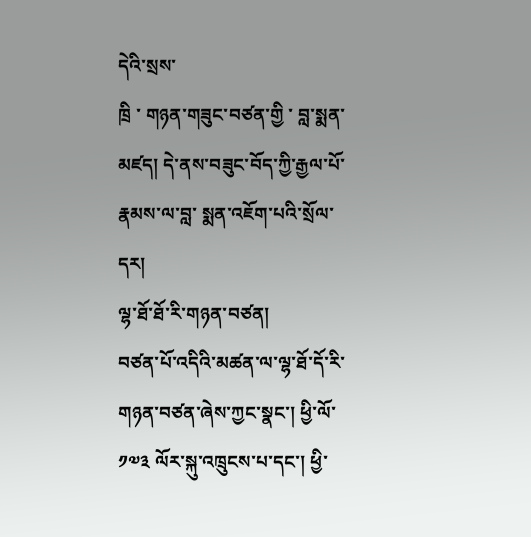དེའི་སྲས་
ཁྲི ་ གཉན་གཟུང་བཙན་གྱི ་ བླ་སྨན་མཛད། དེ་ནས་བཟུང་བོད་ཀྱི་རྒྱལ་པོ་རྣམས་ལ་བླ་ སྨན་འཇོག་པའི་སྲོལ་དར།
ལྷ་ཐོ་ཐོ་རི་གཉན་བཙན།
བཙན་པོ་འདིའི་མཚན་ལ་ལྷ་ཐོ་དོ་རི་གཉན་བཙན་ཞེས་ཀྱང་སྣང་། ཕྱི་ལོ་
༡༧༣ ལོར་སྐུ་འཁྲུངས་པ་དང་། ཕྱི་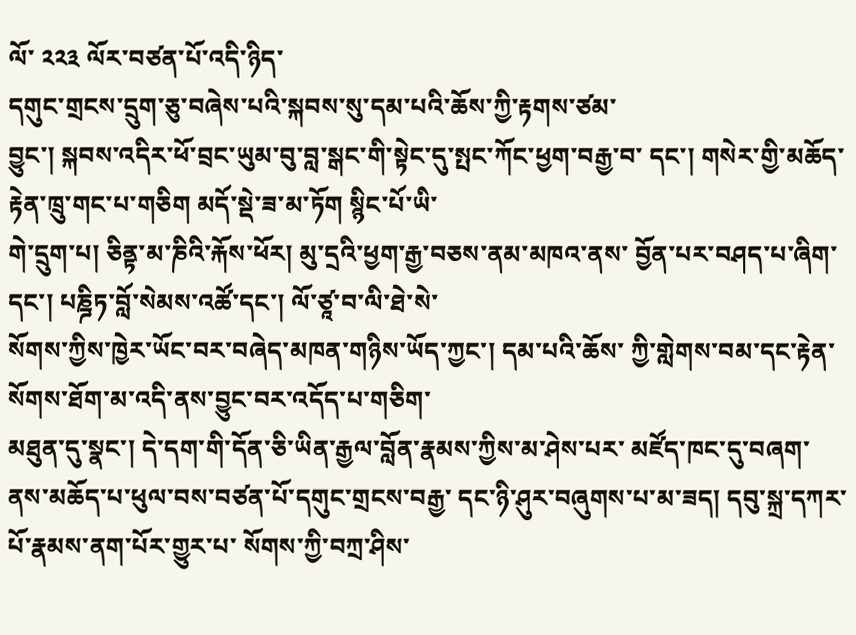ལོ་ ༢༢༣ ལོར་བཙན་པོ་འདི་ཉིད་
དགུང་གྲངས་དྲུག་ཅུ་བཞེས་པའི་སྐབས་སུ་དམ་པའི་ཆོས་ཀྱི་རྟགས་ཙམ་
བྱུང་། སྐབས་འདིར་ཕོ་བྲང་ཡུམ་བུ་བླ་སྒང་གི་སྟེང་དུ་སྤང་ཀོང་ཕྱག་བརྒྱ་བ་ དང་། གསེར་གྱི་མཆོད་རྟེན་ཁྲུ་གང་པ་གཅིག མདོ་སྡེ་ཟ་མ་ཏོག སྙིང་པོ་ཡི་
གེ་དྲུག་པ། ཅིནྟ་མ་ཎིའི་རྐོས་ཕོར། མུ་དྲའི་ཕྱག་རྒྱ་བཅས་ནམ་མཁའ་ནས་ བྱོན་པར་བཤད་པ་ཞིག་དང་། པཎྜིཏ་བློ་སེམས་འཚོ་དང་། ལོ་ཙཱ་བ་ལི་ཐེ་སེ་
སོགས་ཀྱིས་ཁྱེར་ཡོང་བར་བཞེད་མཁན་གཉིས་ཡོད་ཀྱང་། དམ་པའི་ཆོས་ ཀྱི་གླེགས་བམ་དང་རྟེན་སོགས་ཐོག་མ་འདི་ནས་བྱུང་བར་འདོད་པ་གཅིག་
མཐུན་དུ་སྣང་། དེ་དག་གི་དོན་ཅི་ཡིན་རྒྱལ་བློན་རྣམས་ཀྱིས་མ་ཤེས་པར་ མཛོད་ཁང་དུ་བཞག་ནས་མཆོད་པ་ཕུལ་བས་བཙན་པོ་དགུང་གྲངས་བརྒྱ་ དང་ཉི་ཤུར་བཞུགས་པ་མ་ཟད། དབུ་སྐྲ་དཀར་པོ་རྣམས་ནག་པོར་གྱུར་པ་ སོགས་ཀྱི་བཀྲ་ཤིས་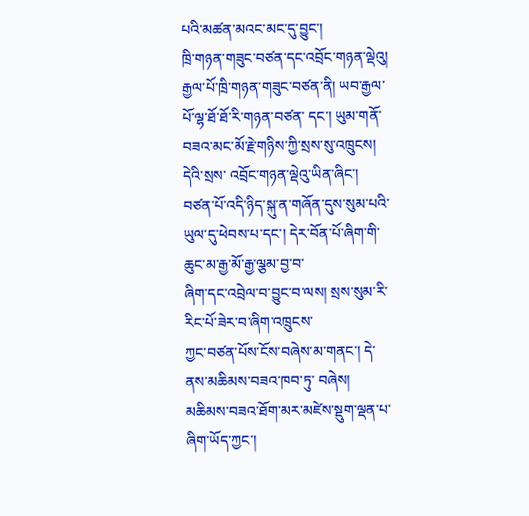པའི་མཚན་མའང་མང་དུ་བྱུང་།
ཁྲི་གཉན་གཟུང་བཙན་དང་འབྲོང་གཉན་ལྡེའུ།
རྒྱལ་པོ་ཁྲི་གཉན་གཟུང་བཙན་ནི། ཡབ་རྒྱལ་པོ་ལྷ་ཐོ་ཐོ་རི་གཉན་བཙན་ དང་། ཡུམ་གནོ་བཟའ་མང་མོ་རྗེ་གཉིས་ཀྱི་སྲས་སུ་འཁྲུངས། དེའི་སྲས་ འབྲོང་གཉན་ལྡེའུ་ཡིན་ཞིང་། བཙན་པོ་འདི་ཉིད་སྐུ་ན་གཞོན་དུས་སུམ་པའི་
ཡུལ་དུ་ཕེབས་པ་དང་། དེར་བོན་པོ་ཞིག་གི་ཆུང་མ་རྒྱ་མོ་རྒྱ་ལྕམ་བྱ་བ་
ཞིག་དང་འབྲེལ་བ་བྱུང་བ་ལས། སྲས་སུམ་རི་རིང་པོ་ཟེར་བ་ཞིག་འཁྲུངས་
ཀྱང་བཙན་པོས་ངོས་བཞེས་མ་གནང་། དེ་ནས་མཆིམས་བཟའ་ཁབ་ཏུ་ བཞེས། མཆིམས་བཟའ་ཐོག་མར་མཛེས་སྡུག་ལྡན་པ་ཞིག་ཡོད་ཀྱང་།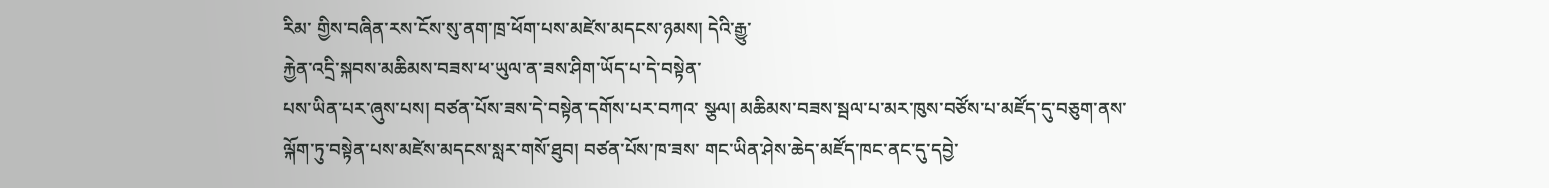རིམ་ གྱིས་བཞིན་རས་ངོས་སུ་ནག་ཁྲ་ཕོག་པས་མཛེས་མདངས་ཉམས། དེའི་རྒྱུ་
རྐྱེན་འདྲི་སྐབས་མཆིམས་བཟས་ཕ་ཡུལ་ན་ཟས་ཤིག་ཡོད་པ་དེ་བསྟེན་
པས་ཡིན་པར་ཞུས་པས། བཙན་པོས་ཟས་དེ་བསྟེན་དགོས་པར་བཀའ་ སྩལ། མཆིམས་བཟས་སྦལ་པ་མར་ཁུས་བཙོས་པ་མཛོད་དུ་བཅུག་ནས་
ལྐོག་ཏུ་བསྟེན་པས་མཛེས་མདངས་སླར་གསོ་ཐུབ། བཙན་པོས་ཁ་ཟས་ གང་ཡིན་ཤེས་ཆེད་མཛོད་ཁང་ནང་དུ་དབྱེ་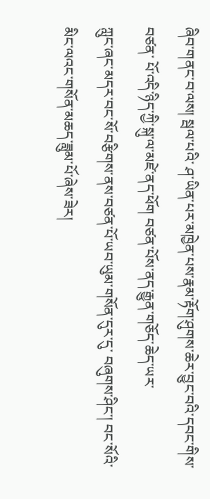ཞིབ་གནང་བ་ལས། སྦལ་པའི་ ཤ་ཡིན་པར་མཁྱེན་པས་རྣམ་རྟོག་ཤུགས་ཆེར་བྱུང་བའི་དབང་གིས་བཙན་ པོ་འདི་ཉིད་ཀྱི་སྐུ་ལ་མཛེ་ནད་ཕོག བཙན་པོས་ནད་རྒྱུན་གཅོད་ཆེད་ཡར་
ཀླུང་ཞང་མདར་བང་སོ་བརྩིགས་ནས་བཙན་པོ་ཡབ་ཡུམ་གསོན་དུར་དུ་ བཞུགས་ཤིང་། བང་སོའི་མིང་ལའང་གསོན་མཆད་ཟླུམ་པོ་ཞེས་ཟེར།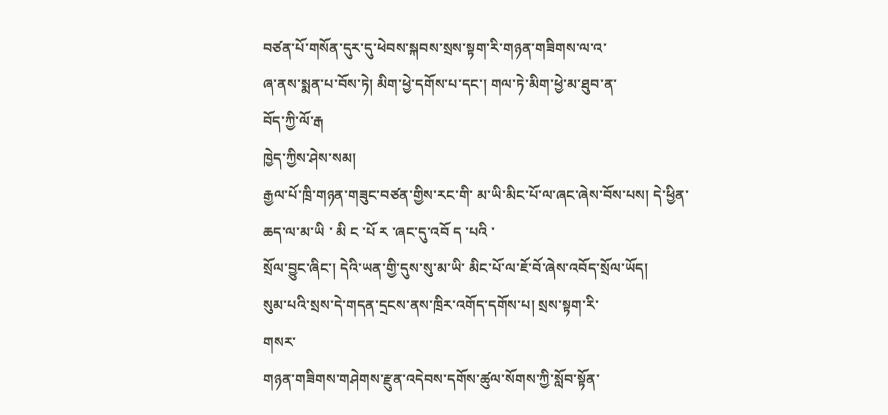བཙན་པོ་གསོན་དུར་དུ་ཕེབས་སྐབས་སྲས་སྟག་རི་གཉན་གཟིགས་ལ་འ་
ཞ་ནས་སྨན་པ་བོས་ཏེ། མིག་ཕྱེ་དགོས་པ་དང་། གལ་ཏེ་མིག་ཕྱེ་མ་ཐུབ་ན་
བོད་ཀྱི་ལོ་རྒ
ཁྱེད་ཀྱིས་ཤེས་སམ།
རྒྱལ་པོ་ཁྲི་གཉན་གཟུང་བཙན་གྱིས་རང་གི་ མ་ཡི་མིང་པོ་ལ་ཞང་ཞེས་བོས་པས། དེ་ཕྱིན་
ཆད་ལ་མ་ཡི ་ མི ང ་པོ ར ་ཞང་དུ་འབོ ད ་པའི ་
སྲོལ་བྱུང་ཞིང་། དེའི་ཡན་གྱི་དུས་སུ་མ་ཡི་ མིང་པོ་ལ་ཇོ་བོ་ཞེས་འབོད་སྲོལ་ཡོད།
སུམ་པའི་སྲས་དེ་གདན་དྲངས་ནས་ཁྲིར་འགོད་དགོས་པ། སྲས་སྟག་རི་
གསར་
གཉན་གཟིགས་གཤེགས་རྫུན་འདེབས་དགོས་ཚུལ་སོགས་ཀྱི་སློབ་སྟོན་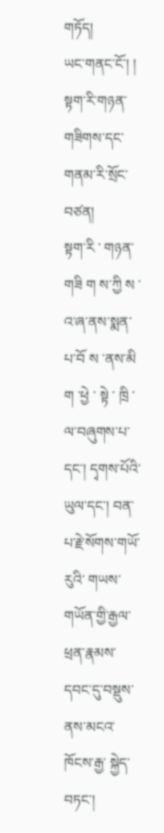གཏོད།
ཡང་གནང་ངོ་། །
སྟག་རི་གཉན་གཟིགས་དང་གནམ་རི་སྲོང་བཙན།
སྟག་རི ་ གཉན་གཟི ག ས་ཀྱི ས ་འ་ཞ་ནས་སྨན་པ་བོ ས ་ནས་མི ག ་ཕྱེ ་ སྟེ ་ ཁྲི ་
ལ་བཞུགས་པ་དང་། དྭགས་པོའི་ཡུལ་དང་། བན་པ་རྗེ་སོགས་གཡོ་རུའི་ གཡས་གཡོན་གྱི་རྒྱལ་ཕྲན་རྣམས་དབང་དུ་བསྡུས་ནས་མངའ་ཁོངས་རྒྱ་ སྐྱེད་བཏང་།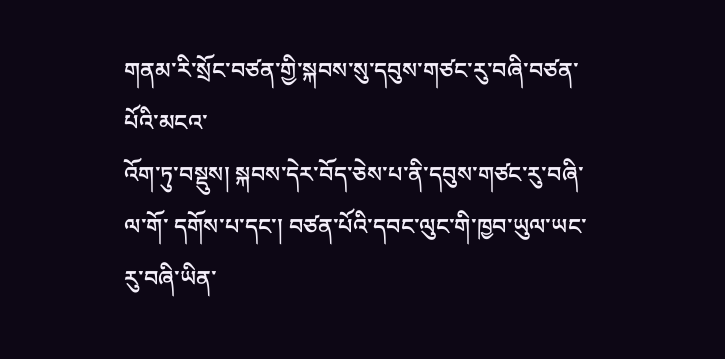གནམ་རི་སྲོང་བཙན་གྱི་སྐབས་སུ་དབུས་གཙང་རུ་བཞི་བཙན་པོའི་མངའ་
འོག་ཏུ་བསྡུས། སྐབས་དེར་བོད་ཅེས་པ་ནི་དབུས་གཙང་རུ་བཞི་ལ་གོ་ དགོས་པ་དང་། བཙན་པོའི་དབང་ལུང་གི་ཁྱབ་ཡུལ་ཡང་རུ་བཞི་ཡིན་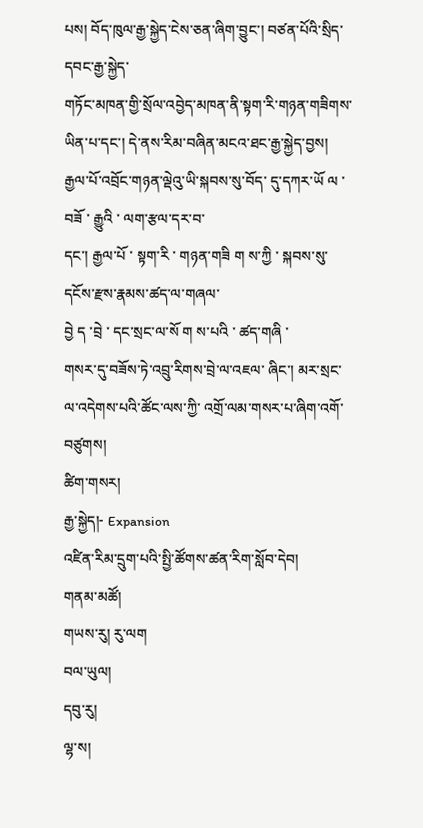པས། བོད་ཁུལ་རྒྱ་སྐྱེད་ངེས་ཅན་ཞིག་བྱུང་། བཙན་པོའི་སྲིད་དབང་རྒྱ་སྐྱེད་
གཏོང་མཁན་གྱི་སྲོལ་འབྱེད་མཁན་ནི་སྟག་རི་གཉན་གཟིགས་ཡིན་པ་དང་། དེ་ནས་རིམ་བཞིན་མངའ་ཐང་རྒྱ་སྐྱེད་བྱས།
རྒྱལ་པོ་འབྲོང་གཉན་ལྡེའུ་ཡི་སྐབས་སུ་བོད་ དུ་དཀར་ཡོ ལ ་བཟོ ་ རྒྱུའི ་ ལག་རྩལ་དར་བ་
དང་། རྒྱལ་པོ ་ སྟག་རི ་ གཉན་གཟི ག ས་ཀྱི ་ སྐབས་སུ་དངོས་རྫས་རྣམས་ཚད་ལ་གཞལ་
བྱེ ད ་བྲེ ་ དང་སྲང་ལ་སོ ག ས་པའི ་ ཚད་གཞི ་
གསར་དུ་བཟོས་ཏེ་འབྲུ་རིགས་བྲེ་ལ་འཇལ་ ཞིང་། མར་སྲང་ལ་འདེགས་པའི་ཚོང་ལས་ཀྱི་ འགྲོ་ལམ་གསར་པ་ཞིག་འགོ་བཙུགས།
ཚིག་གསར།
རྒྱ་སྐྱེད།- Expansion
འཛིན་རིམ་དྲུག་པའི་སྤྱི་ཚོགས་ཚན་རིག་སློབ་དེབ།
གནམ་མཚོ།
གཡས་རུ། རུ་ལག
བལ་ཡུལ།
དབུ་རུ།
ལྷ་ས།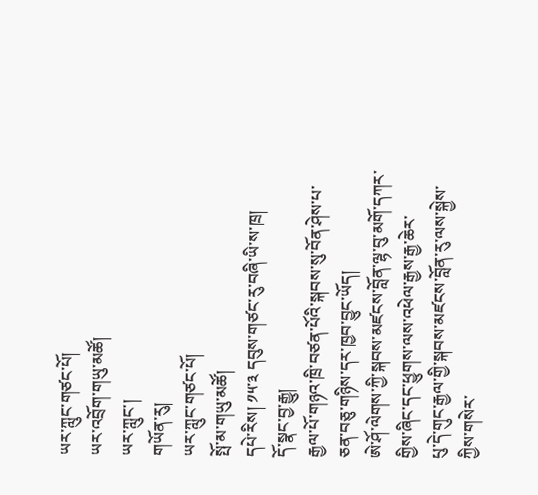ཡར་ཀླུང་གཙང་པོ།
ཡར་འབྲོག་གཡུ་མཚོ།
ཡར་ཀླུང་།
གཡོན་རུ།
ཡར་ཀླུང་གཙང་པོ།
སྤོ་མ་གཡུ་མཚོ།
དཔེ་རིས། ༡༥་༣ དབུས་གཙང་རུ་བཞི་ཡི་ས་ཁྲ།
དོ་སྣང་བྱ་རྒྱུ།
རྒྱལ་པོ་གཉའ་ཁྲི་བཙན་པོའི་སྐབས་སུ་བོན་ཤེས་པ་ཅན་བཅུ་གཉིས་དར་ཁྱབ་བྱུང་ཡོད།
ཨེ་ཤོ་ལེགས་ཀྱི་སྐབས་མཛངས་བློན་ལྷ་བུ་མགོ་དཀར་གྱིས་ཞིང་དང་ཕྱུགས་ལས་འཕེལ་རྒྱས་རྒྱ་ཆེར་
པུ་དེ་གུང་རྒྱལ་གྱི་སྐབས་མཛངས་བློན་རུ་ལས་སྐྱེས་ཀྱིས་གསེར་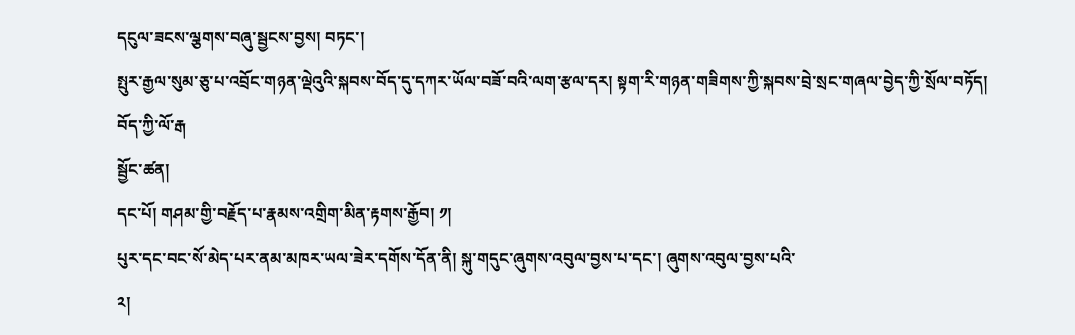དངུལ་ཟངས་ལྕགས་བཞུ་སྦྱངས་བྱས། བཏང་།
སྤུར་རྒྱལ་སུམ་ཅུ་པ་འབྲོང་གཉན་ལྡེའུའི་སྐབས་བོད་དུ་དཀར་ཡོལ་བཟོ་བའི་ལག་རྩལ་དར། སྟག་རི་གཉན་གཟིགས་ཀྱི་སྐབས་བྲེ་སྲང་གཞལ་བྱེད་ཀྱི་སྲོལ་བཏོད།
བོད་ཀྱི་ལོ་རྒ
སྦྱོང་ཚན།
དང་པོ། གཤམ་གྱི་བརྗོད་པ་རྣམས་འགྲིག་མིན་རྟགས་རྒྱོབ། ༡།
པུར་དང་བང་སོ་མེད་པར་ནམ་མཁར་ཡལ་ཟེར་དགོས་དོན་ནི། སྐུ་གདུང་ཞུགས་འབུལ་བྱས་པ་དང་། ཞུགས་འབུལ་བྱས་པའི་
༢།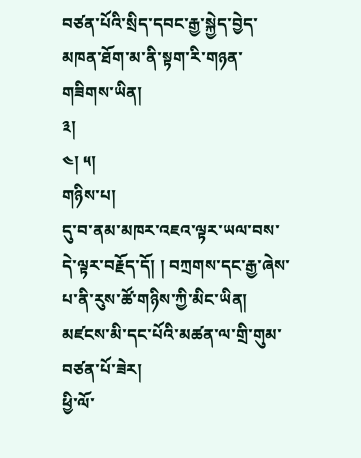བཙན་པོའི་སྲིད་དབང་རྒྱ་སྐྱེད་བྱེད་མཁན་ཐོག་མ་ནི་སྟག་རི་གཉན་གཟིགས་ཡིན།
༣།
༤། ༥།
གཉིས་པ།
དུ་བ་ནམ་མཁར་འཇའ་ལྟར་ཡལ་བས་དེ་ལྟར་བརྗོད་དོ། ། བཀྲགས་དང་རྒྱ་ཞེས་པ་ནི་རུས་ཚོ་གཉིས་ཀྱི་མིང་ཡིན། མཛངས་མི་དང་པོའི་མཚན་ལ་གྲི་གུམ་བཙན་པོ་ཟེར།
ཕྱི་ལོ་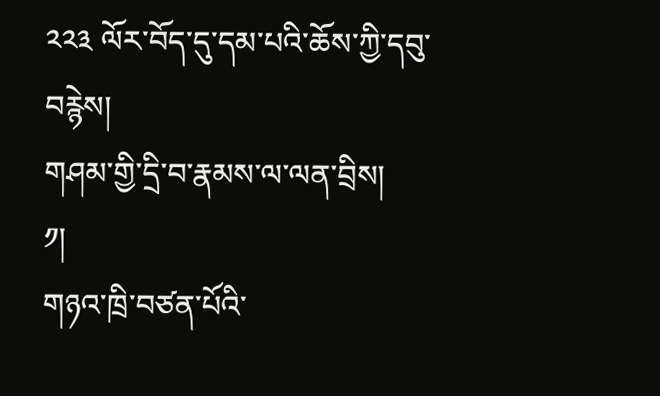༢༢༣ ལོར་བོད་དུ་དམ་པའི་ཆོས་ཀྱི་དབུ་བརྙེས།
གཤམ་གྱི་དྲི་བ་རྣམས་ལ་ལན་བྲིས།
༡།
གཉའ་ཁྲི་བཙན་པོའི་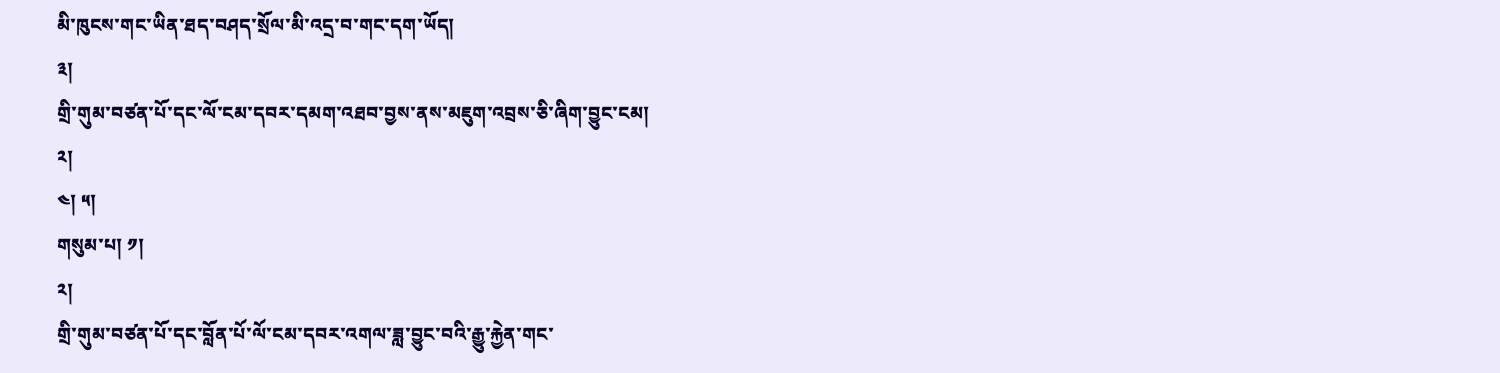མི་ཁུངས་གང་ཡིན་ཐད་བཤད་སྲོལ་མི་འདྲ་བ་གང་དག་ཡོད།
༣།
གྲི་གུམ་བཙན་པོ་དང་ལོ་ངམ་དབར་དམག་འཐབ་བྱས་ནས་མཇུག་འབྲས་ཅི་ཞིག་བྱུང་ངམ།
༢།
༤། ༥།
གསུམ་པ། ༡།
༢།
གྲི་གུམ་བཙན་པོ་དང་བློན་པོ་ལོ་ངམ་དབར་འགལ་ཟླ་བྱུང་བའི་རྒྱུ་རྐྱེན་གང་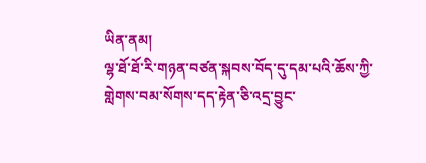ཡིན་ནམ།
ལྷ་ཐོ་ཐོ་རི་གཉན་བཙན་སྐབས་བོད་དུ་དམ་པའི་ཆོས་ཀྱི་གླེགས་བམ་སོགས་དད་རྟེན་ཅི་འདྲ་བྱུང་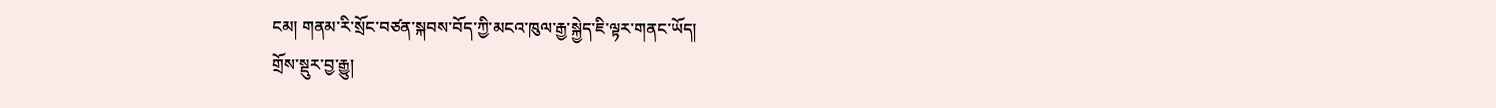ངམ། གནམ་རི་སྲོང་བཙན་སྐབས་བོད་ཀྱི་མངའ་ཁུལ་རྒྱ་སྐྱེད་ཇི་ལྟར་གནང་ཡོད།
གྲོས་སྡུར་བྱ་རྒྱུ།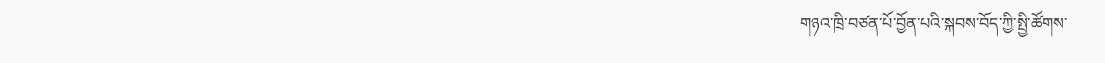གཉའ་ཁྲི་བཙན་པོ་བྱོན་པའི་སྐབས་བོད་ཀྱི་སྤྱི་ཚོགས་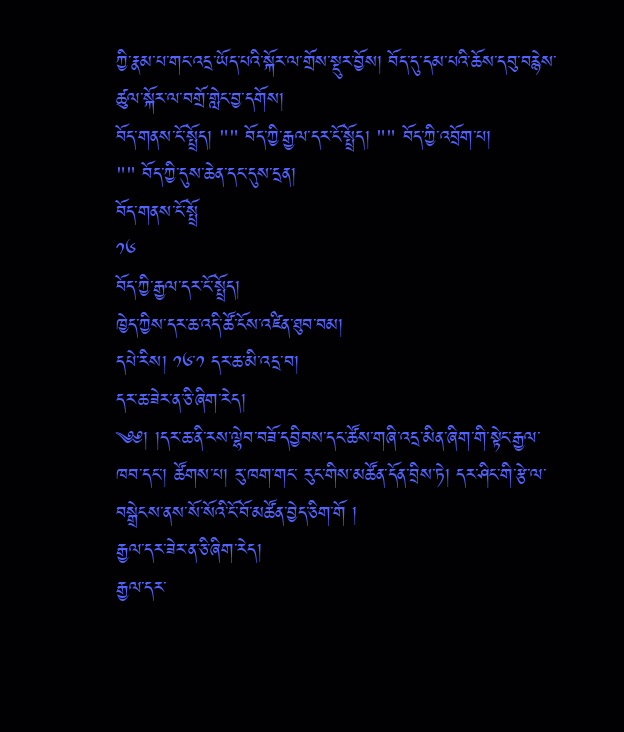ཀྱི་རྣམ་པ་གང་འདྲ་ཡོད་པའི་སྐོར་ལ་གྲོས་སྡུར་བྱོས། བོད་དུ་དམ་པའི་ཆོས་དབུ་བརྙེས་ཚུལ་སྐོར་ལ་བགྲོ་གླེང་བྱ་དགོས།
བོད་གནས་ངོ་སྤྲོད། "" བོད་ཀྱི་རྒྱལ་དར་ངོ་སྤྲོད། "" བོད་ཀྱི་འབྲོག་པ།
"" བོད་ཀྱི་དུས་ཆེན་དང་དུས་དྲན།
བོད་གནས་ངོ་སྤྲོ
༡༦
བོད་ཀྱི་རྒྱལ་དར་ངོ་སྤྲོད།
ཁྱེད་ཀྱིས་དར་ཆ་འདི་ཚོ་ངོས་འཛིན་ཐུབ་བམ།
དཔེ་རིས། ༡༦་༡ དར་ཆ་མི་འདྲ་བ།
དར་ཆ་ཟེར་ན་ཅི་ཞིག་རེད།
༄༅། །དར་ཆ་ནི་རས་ལྷེབ་བཟོ་དབྱིབས་དང་ཚོས་གཞི་འདྲ་མིན་ཞིག་གི་སྟེང་རྒྱལ་ཁབ་དང་། ཚོགས་པ། རུ་ཁག་གང་ རུང་གིས་མཚོན་དོན་བྲིས་ཏེ། དར་ཤིང་གི་རྩེ་ལ་བསྒྲེངས་ནས་སོ་སོའི་ངོ་བོ་མཚོན་བྱེད་ཅིག་གོ །
རྒྱལ་དར་ཟེར་ན་ཅི་ཞིག་རེད།
རྒྱལ་དར་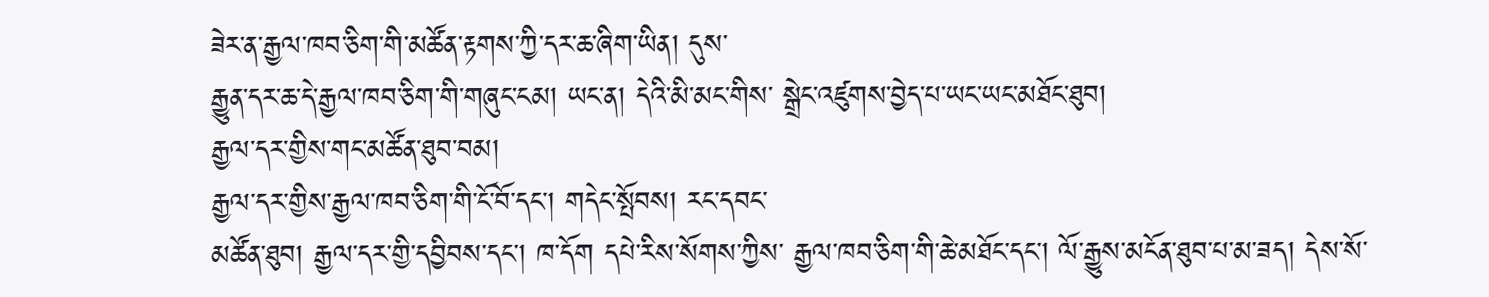ཟེར་ན་རྒྱལ་ཁབ་ཅིག་གི་མཚོན་རྟགས་ཀྱི་དར་ཆ་ཞིག་ཡིན། དུས་
རྒྱུན་དར་ཆ་དེ་རྒྱལ་ཁབ་ཅིག་གི་གཞུང་ངམ། ཡང་ན། དེའི་མི་མང་གིས་ སྒྲེང་འཛུགས་བྱེད་པ་ཡང་ཡང་མཐོང་ཐུབ།
རྒྱལ་དར་གྱིས་གང་མཚོན་ཐུབ་བམ།
རྒྱལ་དར་གྱིས་རྒྱལ་ཁབ་ཅིག་གི་ངོ་བོ་དང་། གདེང་སྤོབས། རང་དབང་
མཚོན་ཐུབ། རྒྱལ་དར་གྱི་དབྱིབས་དང་། ཁ་དོག དཔེ་རིས་སོགས་ཀྱིས་ རྒྱལ་ཁབ་ཅིག་གི་ཆེ་མཐོང་དང་། ལོ་རྒྱུས་མངོན་ཐུབ་པ་མ་ཟད། དེས་སོ་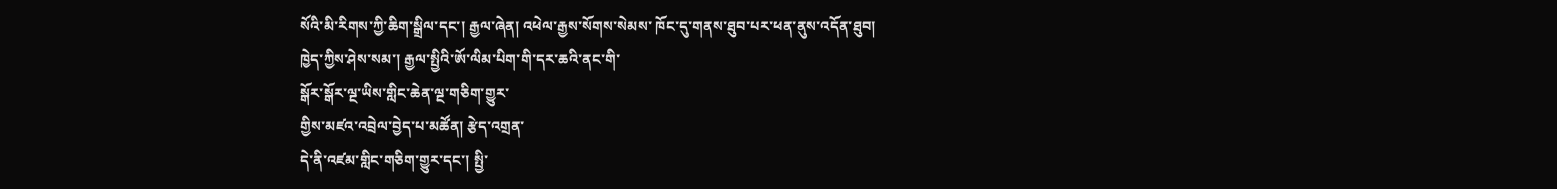སོའི་མི་རིགས་ཀྱི་ཆིག་སྒྲིལ་དང་། རྒྱལ་ཞེན། འཕེལ་རྒྱས་སོགས་སེམས་ ཁོང་དུ་གནས་ཐུབ་པར་ཕན་ནུས་འདོན་ཐུབ།
ཁྱེད་ཀྱིས་ཤེས་སམ་། རྒྱལ་སྤྱིའི་ཨོ་ལིམ་པིག་གི་དར་ཆའི་ནང་གི་
སྒོར་སྒོར་ལྔ་ཡིས་གླིང་ཆེན་ལྔ་གཅིག་གྱུར་
གྱིས་མཛའ་འབྲེལ་བྱེད་པ་མཚོན། རྩེད་འགྲན་
དེ་ནི་འཛམ་གླིང་གཅིག་གྱུར་དང་། སྤྱི་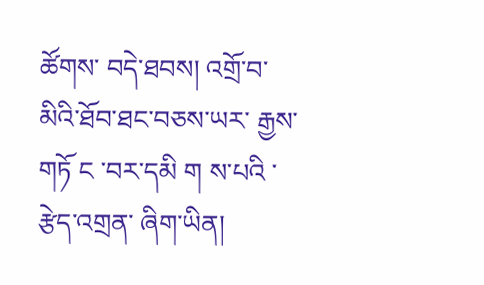ཚོགས་ བདེ་ཐབས། འགྲོ་བ་མིའི་ཐོབ་ཐང་བཅས་ཡར་ རྒྱས་གཏོ ང ་བར་དམི ག ས་པའི ་ རྩེད་འགྲན་ ཞིག་ཡིན།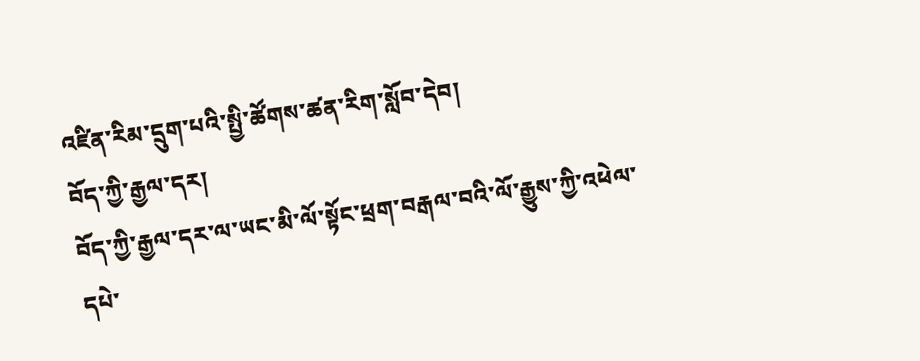འཛིན་རིམ་དྲུག་པའི་སྤྱི་ཚོགས་ཚན་རིག་སློབ་དེབ།
བོད་ཀྱི་རྒྱལ་དར།
བོད་ཀྱི་རྒྱལ་དར་ལ་ཡང་མི་ལོ་སྟོང་ཕྲག་བརྒལ་བའི་ལོ་རྒྱུས་ཀྱི་འཕེལ་
དཔེ་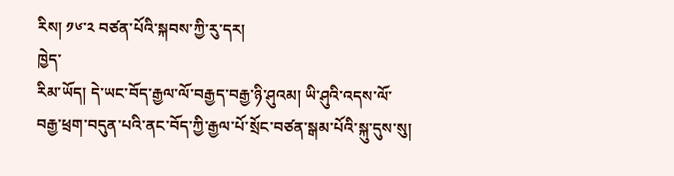རིས། ༡༦་༢ བཙན་པོའི་སྐབས་ཀྱི་རུ་དར།
ཁྱེད་
རིམ་ཡོད། དེ་ཡང་བོད་རྒྱལ་ལོ་བརྒྱད་བརྒྱ་ཉི་ཤུའམ། ཡི་ཤུའི་འདས་ལོ་
བརྒྱ་ཕྲག་བདུན་པའི་ནང་བོད་ཀྱི་རྒྱལ་པོ་སྲོང་བཙན་སྒམ་པོའི་སྐུ་དུས་སུ།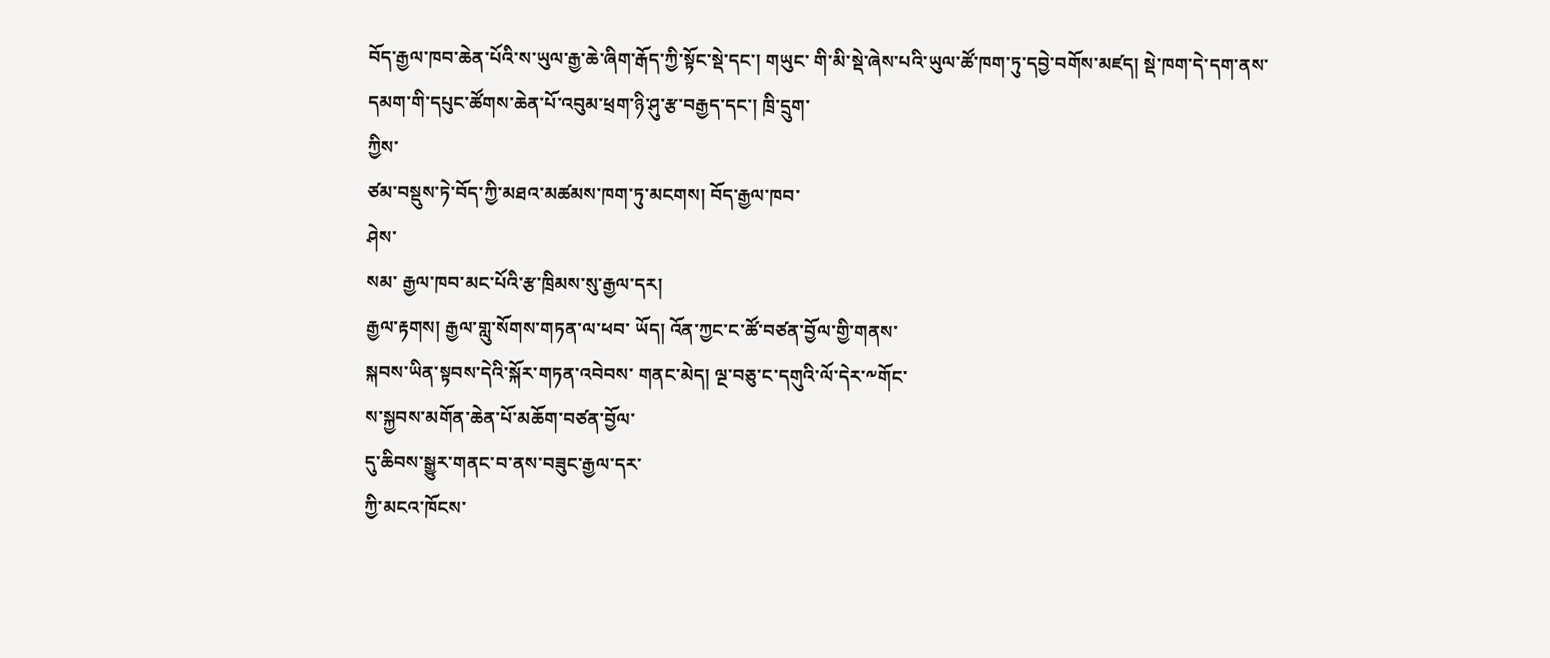བོད་རྒྱལ་ཁབ་ཆེན་པོའི་ས་ཡུལ་རྒྱ་ཆེ་ཞིག་རྒོད་ཀྱི་སྟོང་སྡེ་དང་། གཡུང་ གི་མི་སྡེ་ཞེས་པའི་ཡུལ་ཚོ་ཁག་ཏུ་དབྱེ་བགོས་མཛད། སྡེ་ཁག་དེ་དག་ནས་
དམག་གི་དཔུང་ཚོགས་ཆེན་པོ་འབུམ་ཕྲག་ཉི་ཤུ་རྩ་བརྒྱད་དང་། ཁྲི་དྲུག་
ཀྱིས་
ཙམ་བསྡུས་ཏེ་བོད་ཀྱི་མཐའ་མཚམས་ཁག་ཏུ་མངགས། བོད་རྒྱལ་ཁབ་
ཤེས་
སམ་ རྒྱལ་ཁབ་མང་པོའི་རྩ་ཁྲིམས་སུ་རྒྱལ་དར།
རྒྱལ་རྟགས། རྒྱལ་གླུ་སོགས་གཏན་ལ་ཕབ་ ཡོད། འོན་ཀྱང་ང་ཚོ་བཙན་བྱོལ་གྱི་གནས་
སྐབས་ཡིན་སྟབས་དེའི་སྐོར་གཏན་འབེབས་ གནང་མེད། ལྔ་བཅུ་ང་དགུའི་ལོ་དེར་༸གོང་
ས་སྐྱབས་མགོན་ཆེན་པོ་མཆོག་བཙན་བྱོལ་
དུ་ཆིབས་སྒྱུར་གནང་བ་ནས་བཟུང་རྒྱལ་དར་
ཀྱི་མངའ་ཁོངས་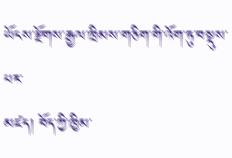ཡོངས་རྫོགས་རྒྱལ་ཁྲིམས་གཅིག་གི་འོག་ཏུ་བསྡུས་པར་
མཛད། བོད་ཀྱི་ཁྱིམ་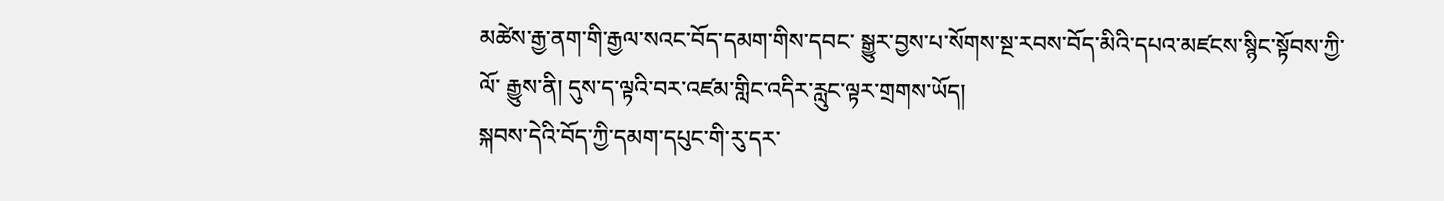མཚེས་རྒྱ་ནག་གི་རྒྱལ་སའང་བོད་དམག་གིས་དབང་ སྒྱུར་བྱས་པ་སོགས་སྔ་རབས་བོད་མིའི་དཔའ་མཛངས་སྙིང་སྟོབས་ཀྱི་ལོ་ རྒྱུས་ནི། དུས་ད་ལྟའི་བར་འཛམ་གླིང་འདིར་རླུང་ལྟར་གྲགས་ཡོད།
སྐབས་དེའི་བོད་ཀྱི་དམག་དཔུང་གི་རུ་དར་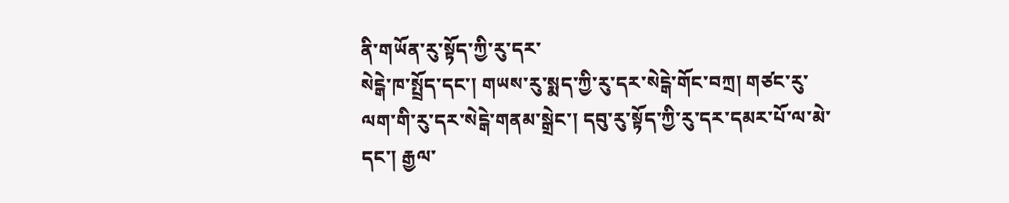ནི་གཡོན་རུ་སྟོད་ཀྱི་རུ་དར་
སེངྒེ་ཁ་སྤྲོད་དང་། གཡས་རུ་སྨད་ཀྱི་རུ་དར་སེངྒེ་གོང་བཀྲ། གཙང་རུ་
ལག་གི་རུ་དར་སེངྒེ་གནམ་སྒྲེང་། དབུ་རུ་སྟོད་ཀྱི་རུ་དར་དམར་པོ་ལ་མེ་
དང་། རྒྱལ་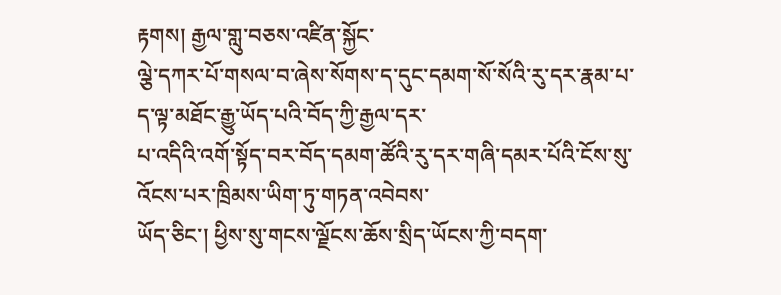རྟགས། རྒྱལ་གླུ་བཅས་འཛིན་སྐྱོང་
ལྕེ་དཀར་པོ་གསལ་བ་ཞེས་སོགས་ད་དུང་དམག་སོ་སོའི་རུ་དར་རྣམ་པ་
ད་ལྟ་མཐོང་རྒྱུ་ཡོད་པའི་བོད་ཀྱི་རྒྱལ་དར་
པ་འདིའི་འགོ་སྟོད་བར་བོད་དམག་ཚོའི་རུ་དར་གཞི་དམར་པོའི་ངོས་སུ་
འོངས་པར་ཁྲིམས་ཡིག་ཏུ་གཏན་འབེབས་
ཡོད་ཅིང་། ཕྱིས་སུ་གངས་ལྗོངས་ཆོས་སྲིད་ཡོངས་ཀྱི་བདག་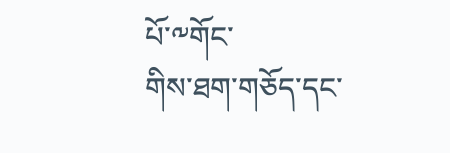པོ་༸གོང་
གིས་ཐག་གཅོད་དང་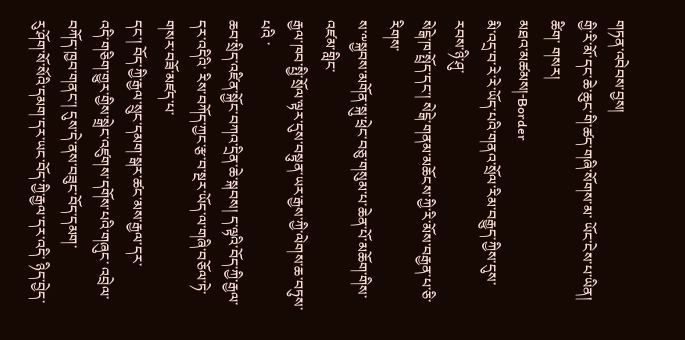གཏན་འབེབས་བྱས།
གྱི་རི་མོ་དང་ཆེ་ཆུང་གི་ཚད་གཞི་སོགས་མ་ ཡོང་ངེས་པ་ཡིན།
ཚིག་ གསར།
མཐའ་མཚམས།-Border
མི་འདྲ་བ་རེ་རེ་ཡོད་པའི་གནའ་སྲོལ་རིམ་བརྒྱུད་ཀྱིས་དུས་རབས་ཉི་ཤུ་
སེངྒེ་ཁ་སྤྲོད་དང་། སེངྒེ་གནམ་མཆོངས་ཀྱི་རི་མོས་བརྒྱན་པ་ཅི་རིགས་
ས་༸སྐྱབས་མགོན་སྐུ་ཕྲེང་བཅུ་གསུམ་པ་ཆེན་པོ་མཆོག་གིས་འཛམ་གླིང་
རྒྱལ་ཁབ་སྤྱི་སྲོལ་ལྟར་དུས་བསྟུན་ཡར་རྒྱས་ཀྱི་ལེགས་ཆ་བཏུས་པའི ་
ཆབ་སྲིད་འཛིན་སྐྱོང་བཀའ་དྲིན་ཆེ་སྐབས། ད་ལྟའི་བོད་ཀྱི་རྒྱལ་དར་འདིའི་ རིས་བཀོད་ཀྱང་རྩ་བ་སྔར་ཡོད་ལ་གཞི་བཅོལ་ཏེ་གསར་བཟོ་མཛད་པ་
དང་། བོད་ཀྱི་རྒྱལ་སྲུང་དམག་སྒར་ཚང་མས་རྒྱལ་དར་
འདི་གཅིག་གྱུར་གྱིས་སྒྲེང་འཛུགས་དགོས་པའི་གཞུང་ འབྲེལ་བཀོད་ཁྱབ་གནང་། དུས་དེ་ནས་བཟུང་བོད་དམག་
རུ་ཤོག་སོ་སོའི་དམག་དར་ཡང་བོད་ཀྱི་རྒྱལ་དར་འདི་ ཉིད་བྱེད་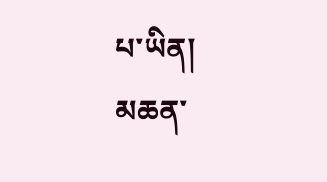པ་ཡིན།
མཆན་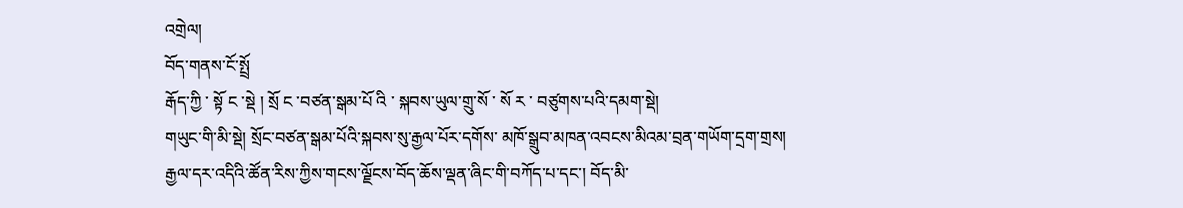འགྲེལ།
བོད་གནས་ངོ་སྤྲོ
རྒོད་ཀྱི ་ སྟོ ང ་སྡེ ། སྲོ ང ་བཙན་སྒམ་པོ འི ་ སྐབས་ཡུལ་གྲུ་སོ ་ སོ ར ་ བཙུགས་པའི་དམག་སྡེ།
གཡུང་གི་མི་སྡེ། སྲོང་བཙན་སྒམ་པོའི་སྐབས་སུ་རྒྱལ་པོར་དགོས་ མཁོ་སྒྲུབ་མཁན་འབངས་མིའམ་བྲན་གཡོག་དྲག་གྲས།
རྒྱལ་དར་འདིའི་ཚོན་རིས་ཀྱིས་གངས་ལྗོངས་བོད་ཆོས་ལྡན་ཞིང་གི་བཀོད་པ་དང་། བོད་མི་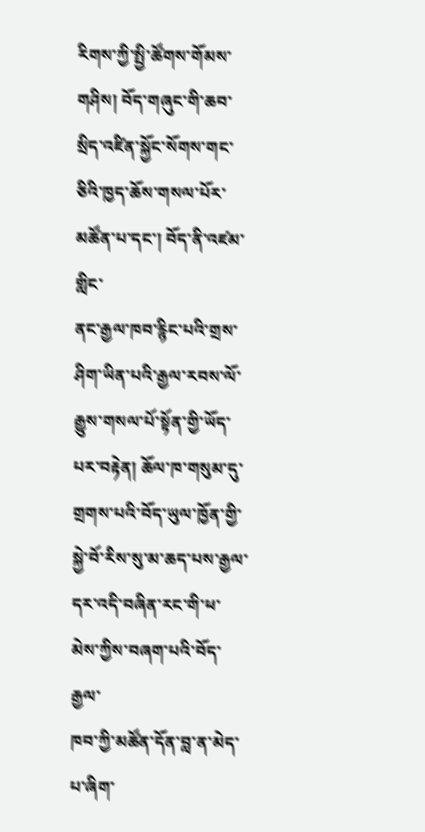རིགས་ཀྱི་སྤྱི་ཚོགས་གོམས་
གཤིས། བོད་གཞུང་གི་ཆབ་སྲིད་འཛིན་སྐྱོང་སོགས་གང་ཅིའི་ཁྱད་ཆོས་གསལ་པོར་མཚོན་པ་དང་། བོད་ནི་འཛམ་གླིང་
ནང་རྒྱལ་ཁབ་རྙིང་པའི་གྲས་ཤིག་ཡིན་པའི་རྒྱལ་རབས་ལོ་རྒྱུས་གསལ་པོ་སྟོན་གྱི་ཡོད་པར་བརྟེན། ཆོལ་ཁ་གསུམ་དུ་ གྲགས་པའི་བོད་ཡུལ་ཁྱོན་གྱི་སྐྱེ་བོ་རིས་སུ་མ་ཆད་པས་རྒྱལ་དར་འདི་བཞིན་རང་གི་ཕ་མེས་ཀྱིས་བཞག་པའི་བོད་རྒྱལ་
ཁབ་ཀྱི་མཚོན་དོན་བླ་ན་མེད་པ་ཞིག་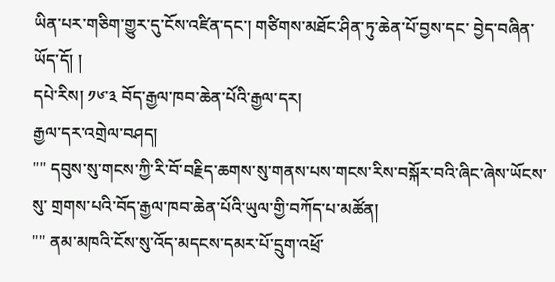ཡིན་པར་གཅིག་གྱུར་དུ་ངོས་འཛིན་དང་། གཙིགས་མཐོང་ཤིན་ཏུ་ཆེན་པོ་བྱས་དང་ བྱེད་བཞིན་ཡོད་དོ། །
དཔེ་རིས། ༡༦་༣ བོད་རྒྱལ་ཁབ་ཆེན་པོའི་རྒྱལ་དར།
རྒྱལ་དར་འགྲེལ་བཤད།
"" དབུས་སུ་གངས་ཀྱི་རི་བོ་བརྗིད་ཆགས་སུ་གནས་པས་གངས་རིས་བསྐོར་བའི་ཞིང་ཞེས་ཡོངས་སུ་ གྲགས་པའི་བོད་རྒྱལ་ཁབ་ཆེན་པོའི་ཡུལ་གྱི་བཀོད་པ་མཚོན།
"" ནམ་མཁའི་ངོས་སུ་འོད་མདངས་དམར་པོ་དྲུག་འཕྲོ་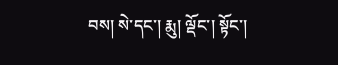བས། སེ་དང་། རྨུ། ལྡོང་། སྟོང་།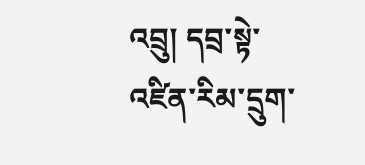འབྲུ། དབྲ་སྟེ་
འཛིན་རིམ་དྲུག་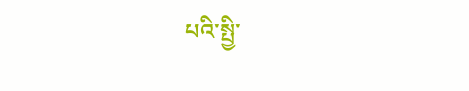པའི་སྤྱི་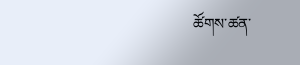ཚོགས་ཚན་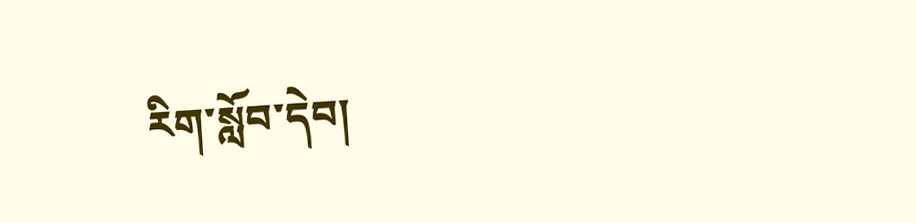རིག་སློབ་དེབ།